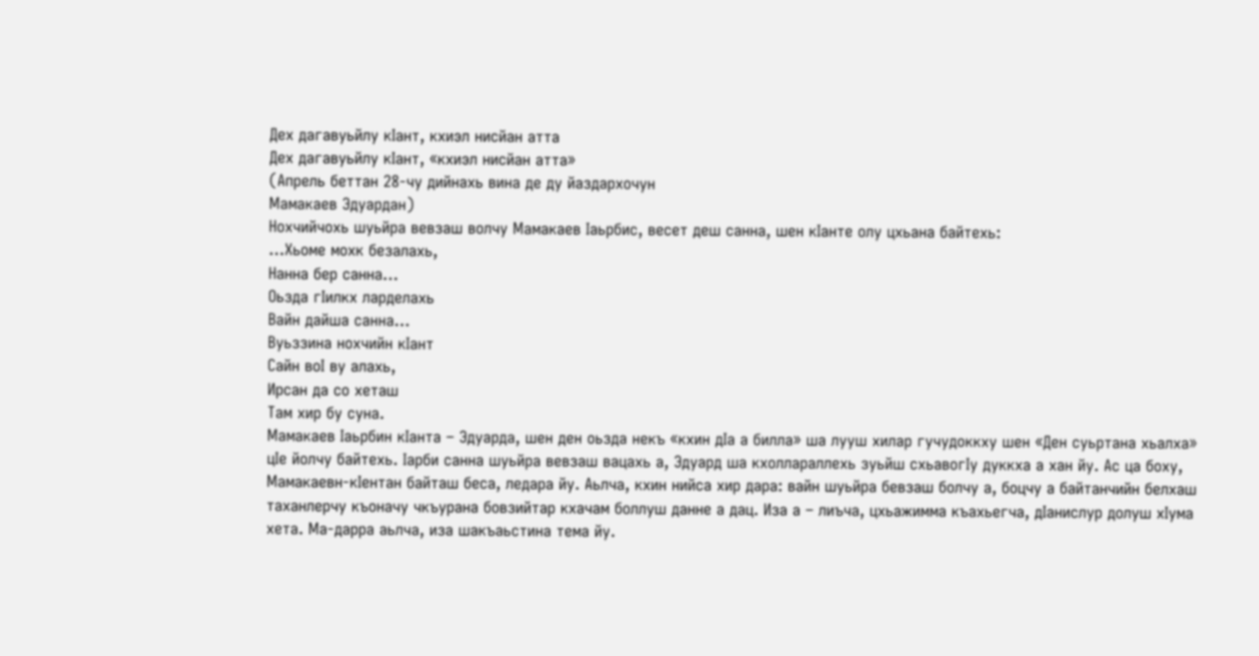Дех дагавуьйлу кIант, кхиэл нисйан атта
Дех дагавуьйлу кIант, «кхиэл нисйан атта»
(Апрель беттан 28-чу дийнахь вина де ду йаздархочун
Мамакаев Эдуардан)
Нохчийчохь шуьйра вевзаш волчу Мамакаев Iаьрбис, весет деш санна, шен кIанте олу цхьана байтехь:
…Хьоме мохк безалахь,
Нанна бер санна…
Оьзда гIилкх ларделахь
Вайн дайша санна…
Вуьззина нохчийн кIант
Сайн воI ву алахь,
Ирсан да со хеташ
Там хир бу суна.
Мамакаев Iаьрбин кIанта – Эдуарда, шен ден оьзда некъ «кхин дIа а билла» ша лууш хилар гучудоккху шен «Ден суьртана хьалха» цIе йолчу байтехь. Iарби санна шуьйра вевзаш вацахь а, Эдуард ша кхоллараллехь зуьйш схьавогIу дуккха а хан йу. Ас ца боху, Мамакаевн-кIентан байташ беса, ледара йу. Аьлча, кхин нийса хир дара: вайн шуьйра бевзаш болчу а, боцчу а байтанчийн белхаш таханлерчу къоначу чкъурана бовзийтар кхачам боллуш данне а дац. Иза а – лиъча, цхьажимма къахьегча, дIанислур долуш хIума хета. Ма-дарра аьлча, иза шакъаьстина тема йу.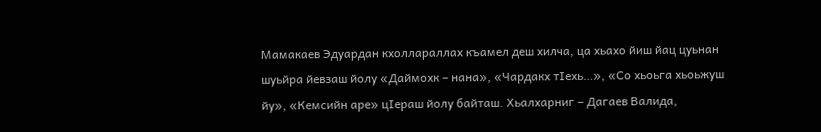Мамакаев Эдуардан кхоллараллах къамел деш хилча, ца хьахо йиш йац цуьнан шуьйра йевзаш йолу «Даймохк – нана», «Чардакх тIехь…», «Со хьоьга хьоьжуш йу», «Кемсийн аре» цIераш йолу байташ. Хьалхарниг – Дагаев Валида,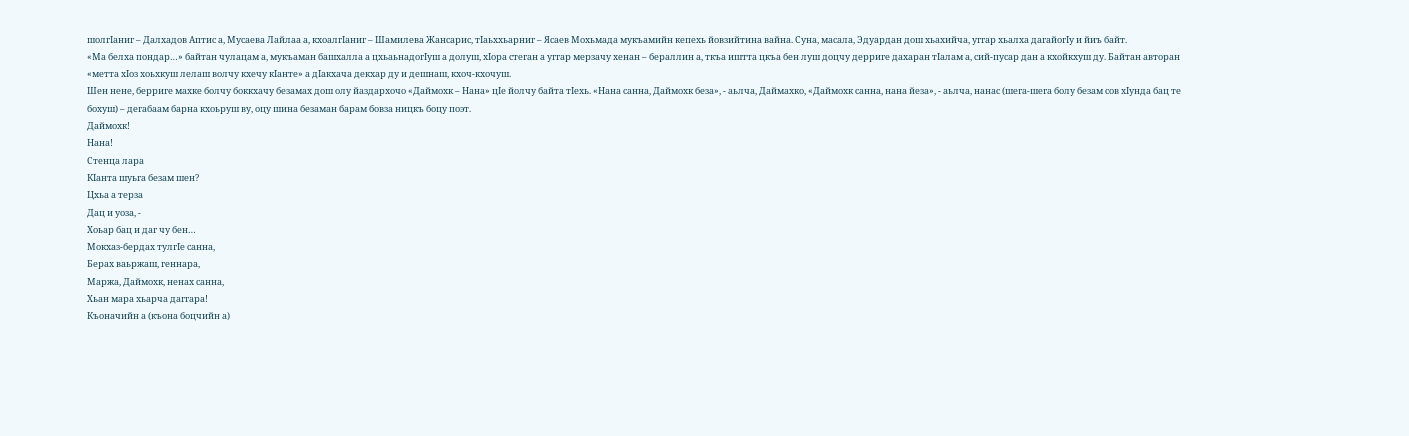шолгIаниг – Далхадов Аптис а, Мусаева Лайлаа а, кхоалгIаниг – Шамилева Жансарис, тIаьххьарниг – Ясаев Мохьмада мукъамийн кепехь йовзийтина вайна. Суна, масала, Эдуардан дош хьахийча, уггар хьалха дагайогIу и йиъ байт.
«Ма белха пондар…» байтан чулацам а, мукъаман башхалла а цхьаьнадогIуш а долуш, хIора стеган а уггар мерзачу хенан – бераллин а, ткъа иштта цкъа бен луш доцчу дерриге дахаран тIалам а, сий-пусар дан а кхойкхуш ду. Байтан авторан «метта хIоз хоьхкуш лелаш волчу кхечу кIанте» а дIакхача декхар ду и дешнаш, кхоч-кхочуш.
Шен нене, берриге махке болчу боккхачу безамах дош олу йаздархочо «Даймохк – Нана» цIе йолчу байта тIехь. «Нана санна, Даймохк беза», - аьлча, Даймахко, «Даймохк санна, нана йеза», - аьлча, нанас (шега-шега болу безам сов хIунда бац те бохуш) – дегабаам барна кхоьруш ву, оцу шина безаман барам бовза ницкъ боцу поэт.
Даймохк!
Нана!
Стенца лара
КIанта шуьга безам шен?
Цхьа а терза
Дац и уоза, -
Хоьар бац и даг чу бен…
Мокхаз-бердах тулгIе санна,
Берах ваьржаш, геннара,
Маржа, Даймохк, ненах санна,
Хьан мара хьарча даггара!
Къоначийн а (къона боцчийн а)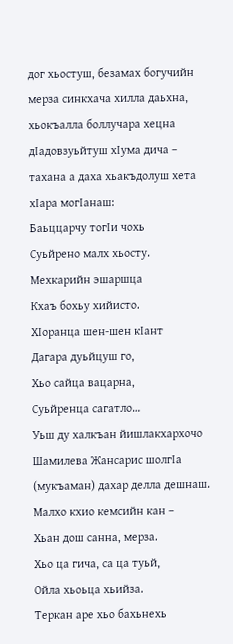дог хьостуш, безамах богучийн мерза синкхача хилла даьхна, хьокъалла боллучара хецна дIадовзуьйтуш хIума дича – тахана а даха хьакъдолуш хета хIара могIанаш:
Баьццарчу тогIи чохь
Суьйрено малх хьосту.
Мехкарийн эшаршца
Кхаъ бохьу хийисто.
ХIоранца шен-шен кIант
Дагара дуьйцуш го,
Хьо сайца вацарна,
Суьйренца сагатло…
Уьш ду халкъан йишлакхархочо Шамилева Жансарис шолгIа (мукъаман) дахар делла дешнаш.
Малхо кхио кемсийн кан –
Хьан дош санна, мерза.
Хьо ца гича, са ца туьй,
Ойла хьоьца хьийза.
Теркан аре хьо бахьнехь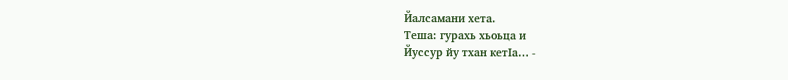Йалсамани хета.
Теша: гурахь хьоьца и
Йуссур йу тхан кетIа… -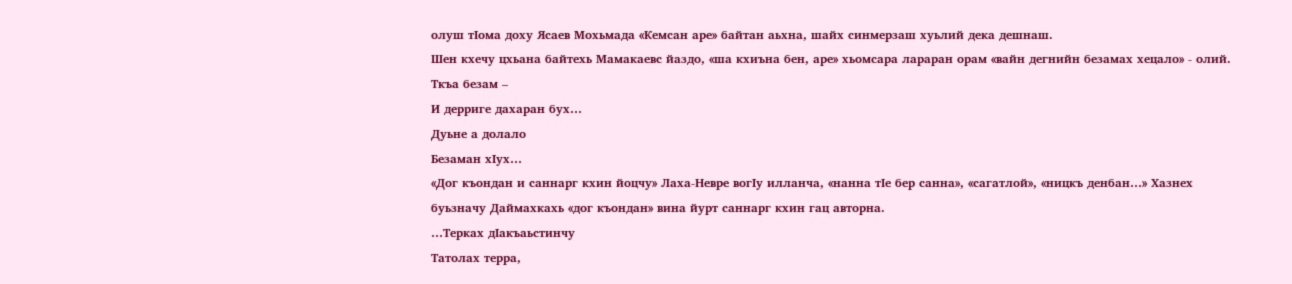олуш тIома доху Ясаев Мохьмада «Кемсан аре» байтан аьхна, шайх синмерзаш хуьлий дека дешнаш.
Шен кхечу цхьана байтехь Мамакаевс йаздо, «ша кхиъна бен, аре» хьомсара лараран орам «вайн дегнийн безамах хецало» - олий.
Ткъа безам –
И дерриге дахаран бух…
Дуьне а долало
Безаман хIух…
«Дог къондан и саннарг кхин йоцчу» Лаха-Невре вогIу илланча, «нанна тIе бер санна», «сагатлой», «ницкъ денбан…» Хазнех буьзначу Даймахкахь «дог къондан» вина йурт саннарг кхин гац авторна.
…Терках дIакъаьстинчу
Татолах терра,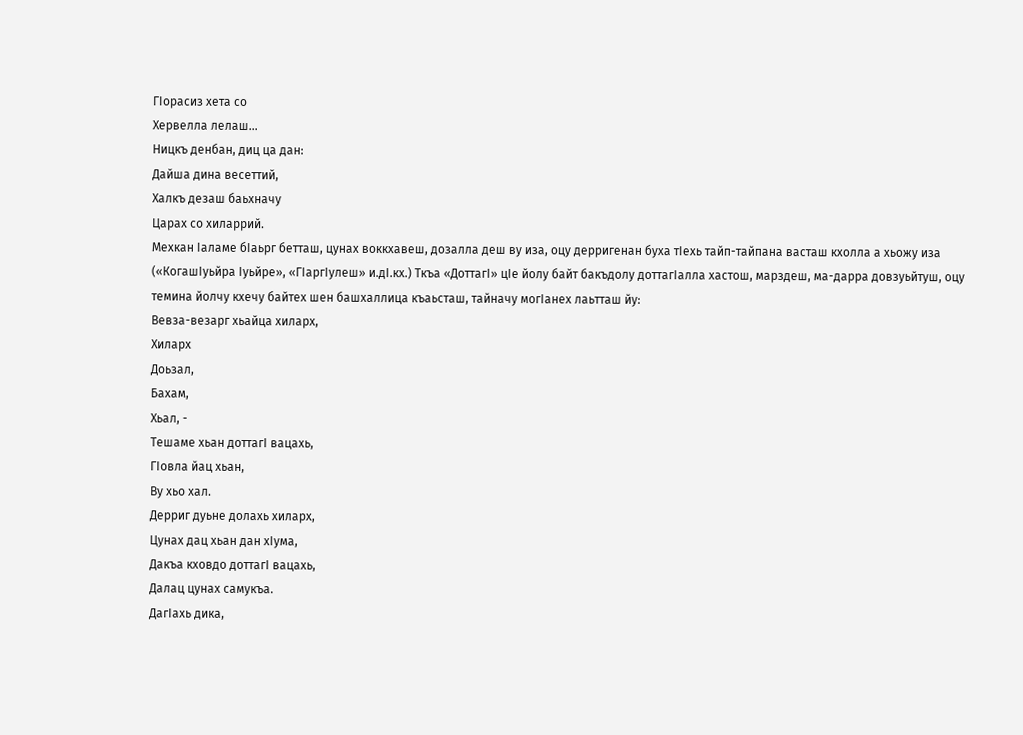ГIорасиз хета со
Хервелла лелаш…
Ницкъ денбан, диц ца дан:
Дайша дина весеттий,
Халкъ дезаш баьхначу
Царах со хиларрий.
Мехкан Iаламе бIаьрг бетташ, цунах воккхавеш, дозалла деш ву иза, оцу дерригенан буха тIехь тайп-тайпана васташ кхолла а хьожу иза («КогашIуьйра Iуьйре», «ГIаргIулеш» и.дI.кх.) Ткъа «ДоттагI» цIе йолу байт бакъдолу доттагIалла хастош, марздеш, ма-дарра довзуьйтуш, оцу темина йолчу кхечу байтех шен башхаллица къаьсташ, тайначу могIанех лаьтташ йу:
Вевза-везарг хьайца хиларх,
Хиларх
Доьзал,
Бахам,
Хьал, -
Тешаме хьан доттагI вацахь,
ГIовла йац хьан,
Ву хьо хал.
Дерриг дуьне долахь хиларх,
Цунах дац хьан дан хIума,
Дакъа кховдо доттагI вацахь,
Далац цунах самукъа.
ДагIахь дика,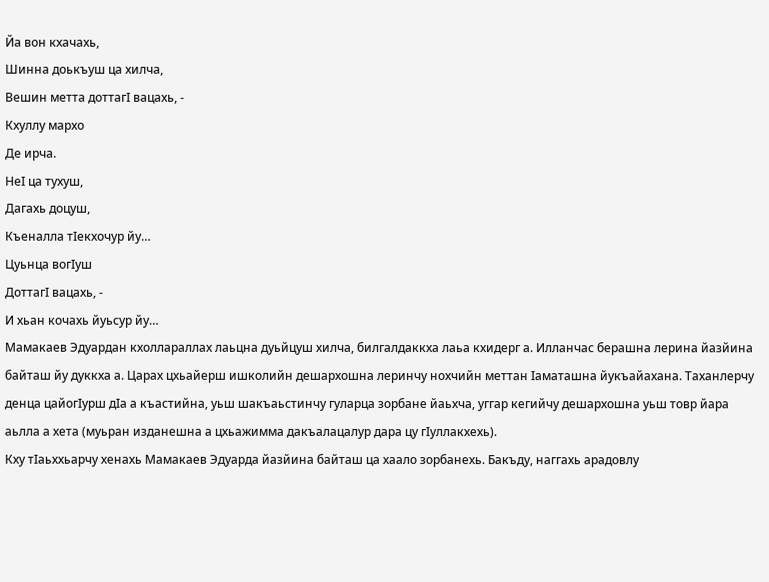Йа вон кхачахь,
Шинна доькъуш ца хилча,
Вешин метта доттагI вацахь, -
Кхуллу мархо
Де ирча.
НеI ца тухуш,
Дагахь доцуш,
Къеналла тIекхочур йу…
Цуьнца вогIуш
ДоттагI вацахь, -
И хьан кочахь йуьсур йу…
Мамакаев Эдуардан кхоллараллах лаьцна дуьйцуш хилча, билгалдаккха лаьа кхидерг а. Илланчас берашна лерина йазйина байташ йу дуккха а. Царах цхьайерш ишколийн дешархошна леринчу нохчийн меттан Iаматашна йукъайахана. Таханлерчу денца цайогIурш дIа а къастийна, уьш шакъаьстинчу гуларца зорбане йаьхча, уггар кегийчу дешархошна уьш товр йара аьлла а хета (муьран изданешна а цхьажимма дакъалацалур дара цу гIуллакхехь).
Кху тIаьххьарчу хенахь Мамакаев Эдуарда йазйина байташ ца хаало зорбанехь. Бакъду, наггахь арадовлу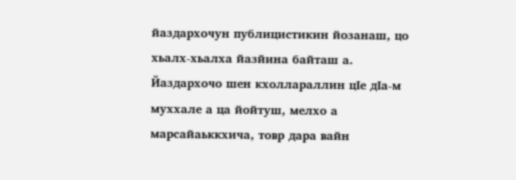йаздархочун публицистикин йозанаш, цо хьалх-хьалха йазйина байташ а. Йаздархочо шен кхоллараллин цIе дIа-м муххале а ца йойтуш, мелхо а марсайаьккхича, товр дара вайн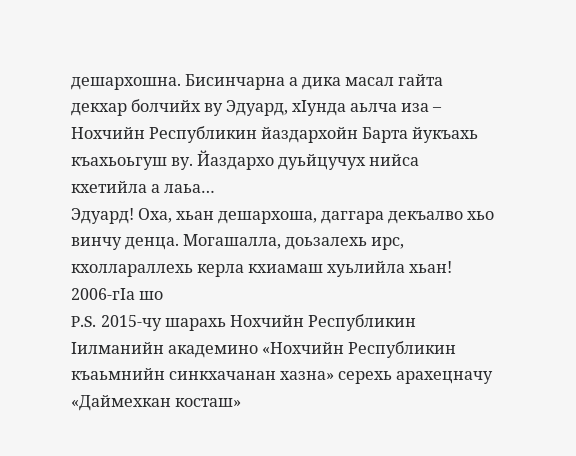дешархошна. Бисинчарна а дика масал гайта декхар болчийх ву Эдуард, хIунда аьлча иза – Нохчийн Республикин йаздархойн Барта йукъахь къахьоьгуш ву. Йаздархо дуьйцучух нийса кхетийла а лаьа…
Эдуард! Оха, хьан дешархоша, даггара декъалво хьо винчу денца. Могашалла, доьзалехь ирс, кхоллараллехь керла кхиамаш хуьлийла хьан!
2006-гIа шо
P.S. 2015-чу шарахь Нохчийн Республикин Iилманийн академино «Нохчийн Республикин къаьмнийн синкхачанан хазна» серехь арахецначу «Даймехкан косташ»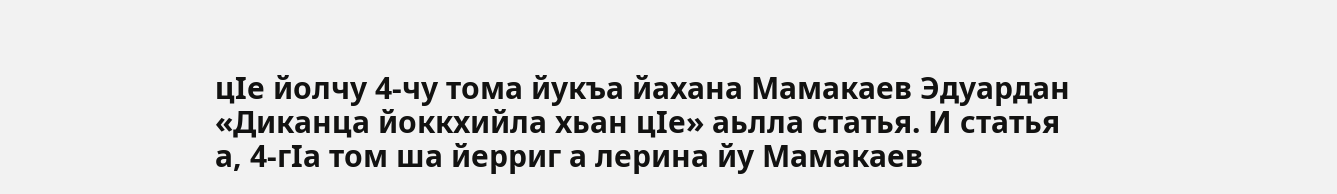цIе йолчу 4-чу тома йукъа йахана Мамакаев Эдуардан «Диканца йоккхийла хьан цIе» аьлла статья. И статья а, 4-гIа том ша йерриг а лерина йу Мамакаев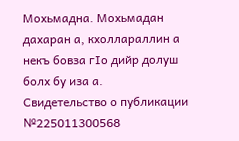Мохьмадна. Мохьмадан дахаран а, кхоллараллин а некъ бовза гIо дийр долуш болх бу иза а.
Свидетельство о публикации №225011300568